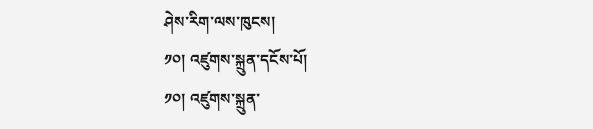ཤེས་རིག་ལས་ཁུངས།
༡༠། འཛུགས་སྐྲུན་དངོས་པོ།
༡༠། འཛུགས་སྐྲུན་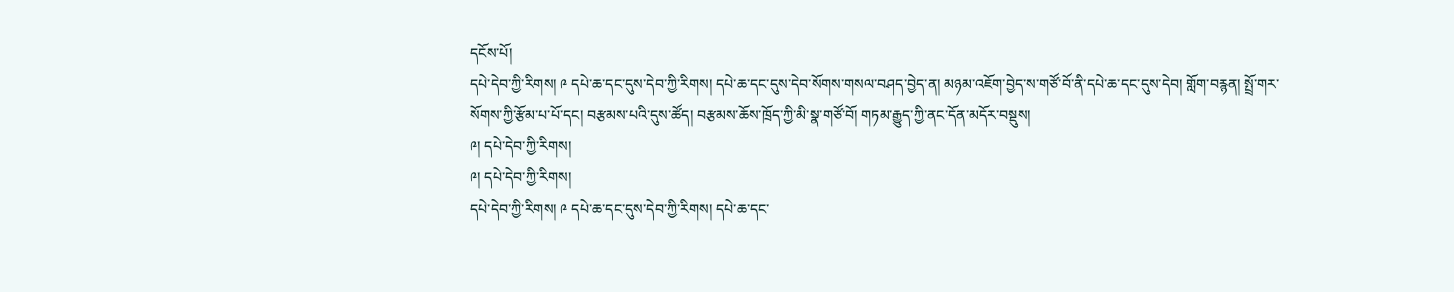དངོས་པོ།
དཔེ་དེབ་ཀྱི་རིགས། ༩ དཔེ་ཆ་དང་དུས་དེབ་ཀྱི་རིགས། དཔེ་ཆ་དང་དུས་དེབ་སོགས་གསལ་བཤད་བྱེད་ན། མཉམ་འཇོག་བྱེད་ས་གཙོ་བོ་ནི་དཔེ་ཆ་དང་དུས་དེབ། གློག་བརྙན། སྤྲོ་གར་སོགས་ཀྱི་རྩོམ་པ་པོ་དང། བརྩམས་པའི་དུས་ཚོད། བརྩམས་ཆོས་ཁྲོད་ཀྱི་མི་སྣ་གཙོ་བོ། གཏམ་རྒྱུད་ཀྱི་ནང་དོན་མདོར་བསྡུས།
༩། དཔེ་དེབ་ཀྱི་རིགས།
༩། དཔེ་དེབ་ཀྱི་རིགས།
དཔེ་དེབ་ཀྱི་རིགས། ༩ དཔེ་ཆ་དང་དུས་དེབ་ཀྱི་རིགས། དཔེ་ཆ་དང་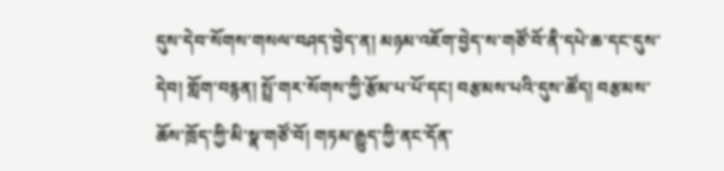དུས་དེབ་སོགས་གསལ་བཤད་བྱེད་ན། མཉམ་འཇོག་བྱེད་ས་གཙོ་བོ་ནི་དཔེ་ཆ་དང་དུས་དེབ། གློག་བརྙན། སྤྲོ་གར་སོགས་ཀྱི་རྩོམ་པ་པོ་དང། བརྩམས་པའི་དུས་ཚོད། བརྩམས་ཆོས་ཁྲོད་ཀྱི་མི་སྣ་གཙོ་བོ། གཏམ་རྒྱུད་ཀྱི་ནང་དོན་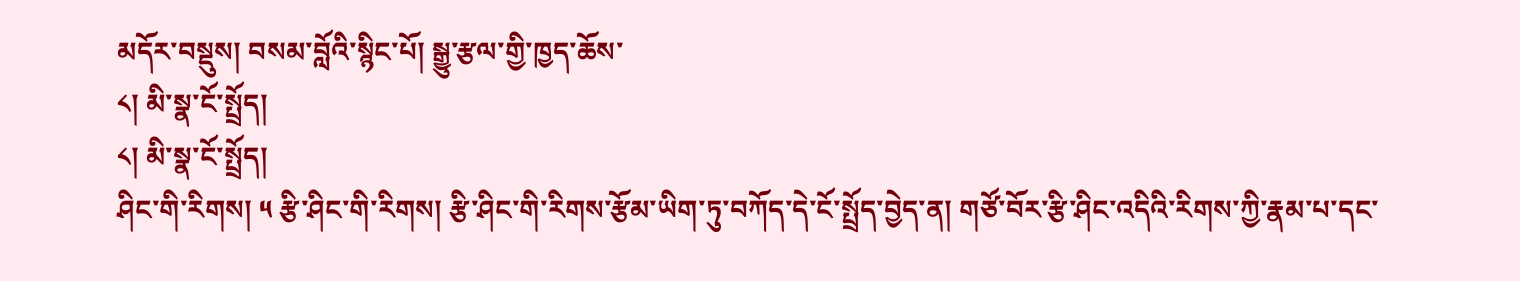མདོར་བསྡུས། བསམ་བློའི་སྙིང་པོ། སྒྱུ་རྩལ་གྱི་ཁྱད་ཆོས་
༨། མི་སྣ་ངོ་སྤྲོད།
༨། མི་སྣ་ངོ་སྤྲོད།
ཤིང་གི་རིགས། ༥ རྩི་ཤིང་གི་རིགས། རྩི་ཤིང་གི་རིགས་རྩོམ་ཡིག་ཏུ་བཀོད་དེ་ངོ་སྤྲོད་བྱེད་ན། གཙོ་བོར་རྩི་ཤིང་འདིའི་རིགས་ཀྱི་རྣམ་པ་དང་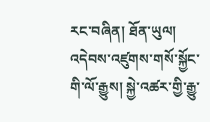རང་བཞིན། ཐོན་ཡུལ། འདེབས་འཛུགས་གསོ་སྐྱོང་གི་ལོ་རྒྱུས། སྐྱེ་འཚར་གྱི་རྒྱུ་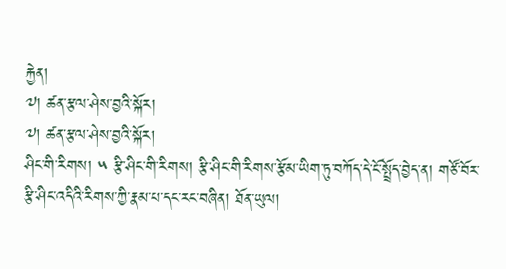རྐྱེན།
༧། ཚན་རྩལ་ཤེས་བྱའི་སྐོར།
༧། ཚན་རྩལ་ཤེས་བྱའི་སྐོར།
ཤིང་གི་རིགས། ༥ རྩི་ཤིང་གི་རིགས། རྩི་ཤིང་གི་རིགས་རྩོམ་ཡིག་ཏུ་བཀོད་དེ་ངོ་སྤྲོད་བྱེད་ན། གཙོ་བོར་རྩི་ཤིང་འདིའི་རིགས་ཀྱི་རྣམ་པ་དང་རང་བཞིན། ཐོན་ཡུལ།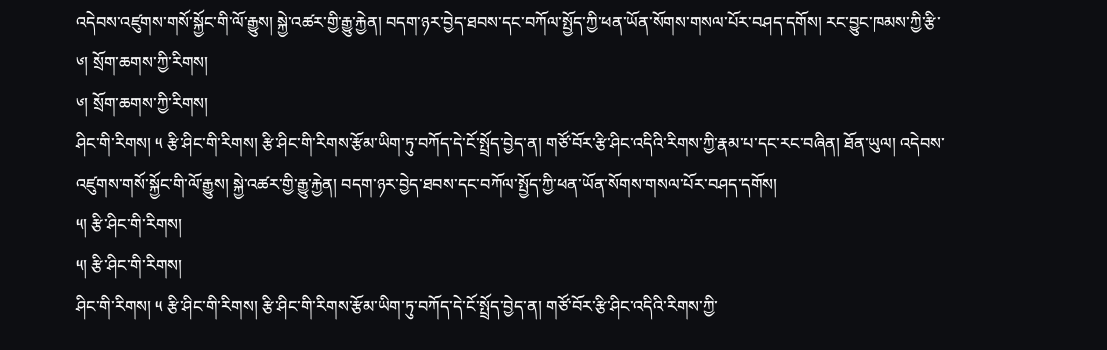འདེབས་འཛུགས་གསོ་སྐྱོང་གི་ལོ་རྒྱུས། སྐྱེ་འཚར་གྱི་རྒྱུ་རྐྱེན། བདག་ཉར་བྱེད་ཐབས་དང་བཀོལ་སྤྱོད་ཀྱི་ཕན་ཡོན་སོགས་གསལ་པོར་བཤད་དགོས། རང་བྱུང་ཁམས་ཀྱི་རྩི་
༦། སྲོག་ཆགས་ཀྱི་རིགས།
༦། སྲོག་ཆགས་ཀྱི་རིགས།
ཤིང་གི་རིགས། ༥ རྩི་ཤིང་གི་རིགས། རྩི་ཤིང་གི་རིགས་རྩོམ་ཡིག་ཏུ་བཀོད་དེ་ངོ་སྤྲོད་བྱེད་ན། གཙོ་བོར་རྩི་ཤིང་འདིའི་རིགས་ཀྱི་རྣམ་པ་དང་རང་བཞིན། ཐོན་ཡུལ། འདེབས་འཛུགས་གསོ་སྐྱོང་གི་ལོ་རྒྱུས། སྐྱེ་འཚར་གྱི་རྒྱུ་རྐྱེན། བདག་ཉར་བྱེད་ཐབས་དང་བཀོལ་སྤྱོད་ཀྱི་ཕན་ཡོན་སོགས་གསལ་པོར་བཤད་དགོས།
༥། རྩི་ཤིང་གི་རིགས།
༥། རྩི་ཤིང་གི་རིགས།
ཤིང་གི་རིགས། ༥ རྩི་ཤིང་གི་རིགས། རྩི་ཤིང་གི་རིགས་རྩོམ་ཡིག་ཏུ་བཀོད་དེ་ངོ་སྤྲོད་བྱེད་ན། གཙོ་བོར་རྩི་ཤིང་འདིའི་རིགས་ཀྱི་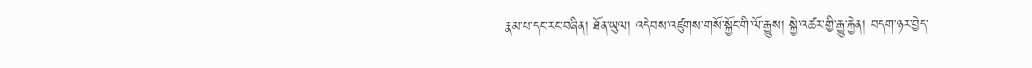རྣམ་པ་དང་རང་བཞིན། ཐོན་ཡུལ། འདེབས་འཛུགས་གསོ་སྐྱོང་གི་ལོ་རྒྱུས། སྐྱེ་འཚར་གྱི་རྒྱུ་རྐྱེན། བདག་ཉར་བྱེད་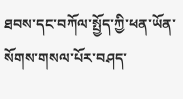ཐབས་དང་བཀོལ་སྤྱོད་ཀྱི་ཕན་ཡོན་སོགས་གསལ་པོར་བཤད་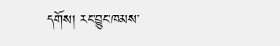དགོས། རང་བྱུང་ཁམས་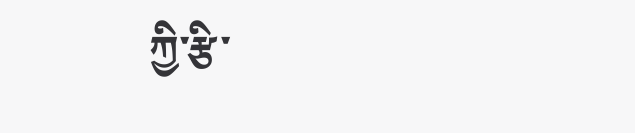ཀྱི་རྩི་